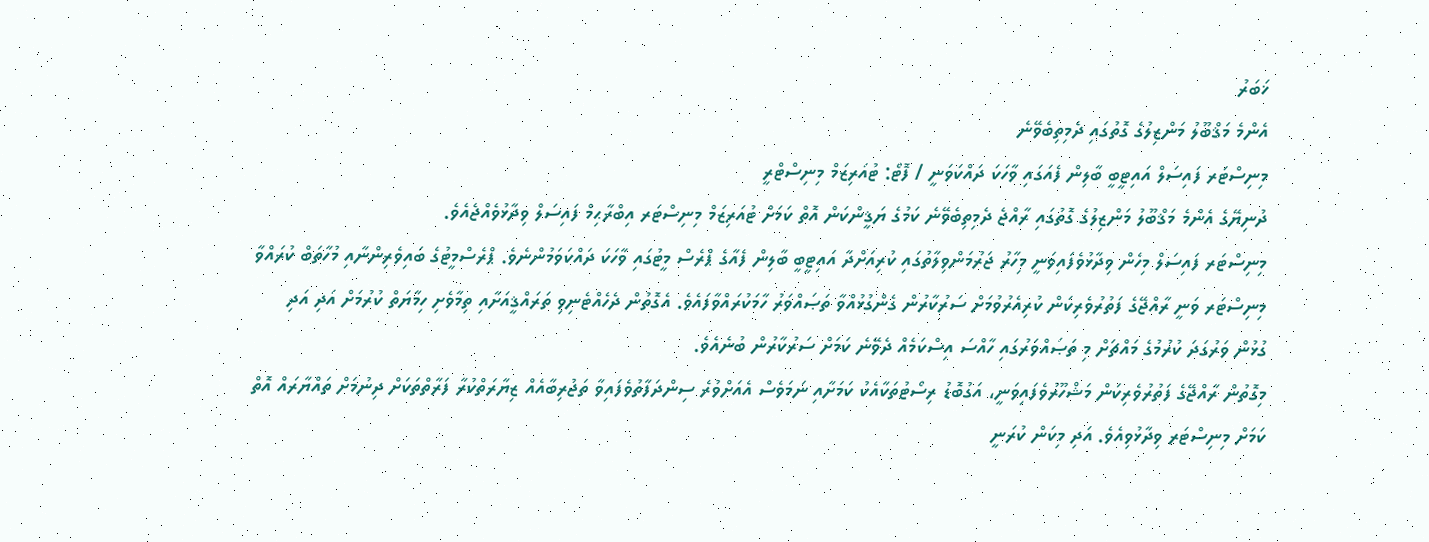ޚަބަރު
އެންމެ މަޤްބޫލު މަންޒިލުގެ ގޮތުގައި ދެމިތިބެވޭނެ
މިނިސްޓަރ ފައިސަލް އައިޓީބީ ބާލިން ފެއަގައި ވާހަކަ ދައްކަވަނީ / ފޮޓޯ: ޓުއަރިޒަމް މިނިސްޓްރީ
ދުނިޔޭގެ އެންމެ މަޤްބޫލު މަންޒިލުގެ ގޮތުގައި ރާއްޖެ ދެމިތިބެވޭނެ ކަމުގެ ޔަޤީންކަން އޮތް ކަމަށް ޓުއަރިޒަމް މިނިސްޓަރ އިބްރާޙިމް ފައިސަލް ވިދާޅުވެއްޖެއެވެ.
މިނިސްޓަރ ފައިސަލް މިހެން ވިދާޅުވެފައިވަނީ މިހާރު ޖަރުމަންވިލާތުގައި ކުރިއަށްދާ އައިޓީބީ ބާލިން ފެއާގެ ޕްރެސް މީޓުގައި ވާހަކަ ދައްކަވަމުންނެވެ. ޕްރެސްމީޓުގެ ބައިވެރިންނާއި މުހާތަބް ކުރައްވާ މިނިސްޓަރ ވަނީ ރާއްޖޭގެ ފަތުރުވެރިކަން ކުރިއެރުވުމަށް ސަރުކާރުން ގެންގުޅުއްވާ ތަޞައްވަރު ހާމަކުރައްވާފައެވެ. އެގޮތުން ދެހެއްޓެނިވި ތަރައްޤީއަށާއި ތިމާވެށި ހިމާޔަތް ކުރުމަށް އަދި އަދި ގުޅުން ވަރުގަދަ ކުރުމުގެ މައްޗަށް މި ތަޞައްވަރުގައި ހާއްސަ އިސްކަމެއް ދެވޭނެ ކަމަށް ސަރުކާރުން ބުނެއެވެ.
މިގޮތުން ރާއްޖޭގެ ފަތުރުވެރިކަން މަޝްހޫރުވެފައިވަނީ، އަގުބޮޑު ރިސޯޓުތަކާއެކު ކަމަށާއި ނަމަވެސް އެއަށްވުރެ ސިންދަފާތުވެފައިވާ ތަޖުރިބާއެއް ޒިޔާރަތްކުރާ ފަރާތްތަކަށް ދިނުމަށް ތައްޔާރައް އޮތް ކަމަށް މިނިސްޓަރ ވިދާޅުވިއެވެ. އަދި މިކަން ކުރަނީ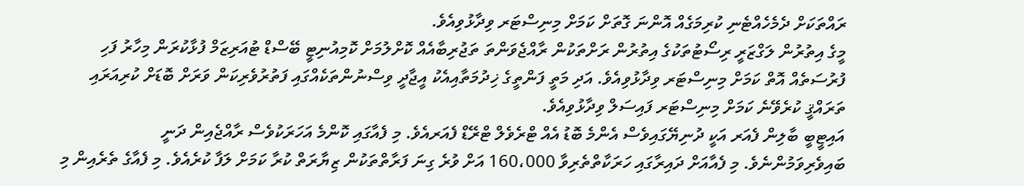ރައްތަކަށް ދެމެހެއްޓެނި ކުރިމަގެއް އޮންނަ ގޮތަށް ކަމަށް މިނިސްޓަރ ވިދާޅުވިއެވެ.
މީގެ އިތުރުން ލަގްޒަރީ ރިސޯޓުތަކުގެ އިތުރުން ރަށްތަކުން ރާއްޖެވަންތަ ތަޖުރިބާއެއް ކޮށްލުމަށް ކޮމިއުނިޓީ ބޭސްޑް ޓުއަރިޒަމް ފުޅާކުރަން މިހާރު ފަހި ފުރުސަތެއް އޮތް ކަމަށް މިނިސްޓަރ ވިދާޅުވިއެވެ. އަދި މަތީ ފަންތީގެ ޚިދުމަތާއިއެކު އީޖާދީ ވިސްނުންތަކެއްގައި ފަތުރުވެރިކަން ވަރަށް ބޮޑަށް ކުރިއަރައި ތަރައްޤީ ކުރެވޭނެ ކަމަށް މިނިސްޓަރ ފައިސަލް ވިދާޅުވިއެވެ.
އައިޓީބީ ބާލިން ފެއަރ އަކީ ދުނިޔޭގައިވެސް އެންމެ ބޮޑު އެއް ޓްރެވެލް ޓްރޭޑް ފެއަރއެވެ. މި ފެއާގައި ކޮންމެ އަހަރަކުވެސް ރާއްޖެއިން ދަނީ ބައިވެރިވަމުންނެވެ. މި ފެއާއަށް ދައިރާގައި ހަރަކާތްތެރިވާ 160،000 އަށް ވުރެ ގިނަ ފަރާތްތަކުން ޒިޔާރަތް ކުރާ ކަމަށް ލަފާ ކުރެއެވެ. މި ފެއާގެ ތެރެއިން މި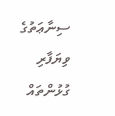ސިނާޢަތުގެ ވިޔަފާރި ގުޅުންތައް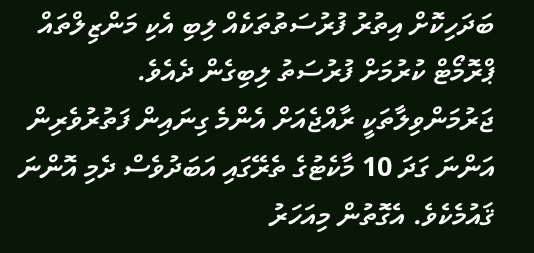ބަދަހިކޮށް އިތުރު ފުރުސަތުތަކެއް ލިބި އެކި މަންޒިލްތައް ޕްރޮމޯޓް ކުރުމަށް ފުރުސަތު ލިބިގެން ދެއެވެ.
ޖަރުމަންވިލާތަކީ ރާއްޖެއަށް އެންމެ ގިނައިން ފަތުރުވެރިން އަންނަ ގަދަ 10 މާކެޓުގެ ތެރޭގައި އަބަދުވެސް ދެމި އޮންނަ ޤައުމެކެވެ. އެގޮތުން މިއަހަރު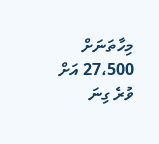މިހާތަނަށް 27،500 އަށް ވުރެ ގިނަ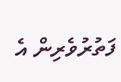ފަތުރުވެރިން އެ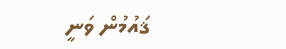ޤައުމުން ވަނީ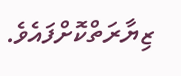ޒިޔާރަތްކޮށްފައެވެ.